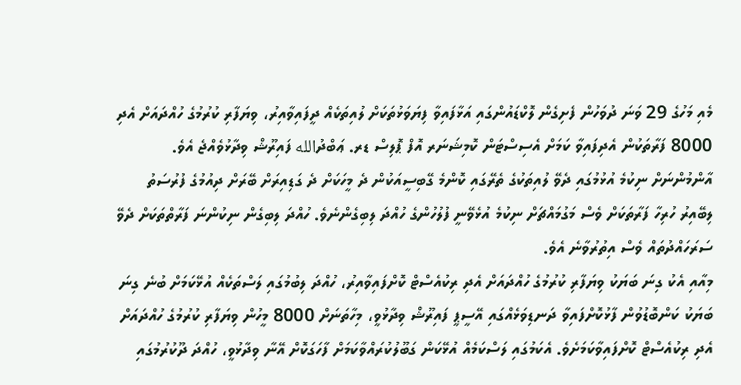މެއި މަހުގެ 29 ވަނަ ދުވަހުން ފެށިގެން ލޮކްޑައުންގައި އަޅާފައިވާ ފިޔަވަޅުތަކަށް ލުއިތަކެއް ދީފައިވާއިރު، ވިޔަފާރި ކުރުމުގެ ހުއްދައަށް އެދި 8000 ފަރާތަކުން އެދިފައިވާ ކަމަށް އެސިސްޓަން ކޮމިޝަނަރ އޮފް ޕޮލިސް ޑރ. ޢަބްދުالله ފައިރޫޝް ވިދާޅުވެއްޖެ އެވެ.
އާންމުންނަށް ނިކުމެ އުޅުމުގައި ދެވޭ ލުއިތަކުގެ ތެރޭގައި ކޮންމެ ގޭބިސީއަކުން ދެ މީހަކަށް ދެ ގަޑިއިރަށް ބޭރަށް ދިއުމުގެ ފުރުސަތު ލިބޭއިރު ހުރިހާ ފަރާތަކަށް ވެސް މަގުމައްޗަށް ނިކުމެ އުޅެވޭނީ ފުލުހުންގެ ހުއްދަ ލިބިގެންނެވެ. ހުއްދަ ލިބިގެން ނިކުންނަ ފަރާތްތަކަށް ދެވޭ ސަރަހައްދުތައް ވެސް އިތުރުވާނެ އެވެ.
މިއާއި އެކު ގިނަ ބަޔަކު ވިޔަފާރި ކުރުމުގެ ހުއްދައަށް އެދި ރިކުއެސްޓް ކޮށްފައިވާއިރު، ހުއްދަ ލިބުމުގައި ލަސްތަކެއް އުޅޭކަމަށް ބުނެ ގިނަ ބަޔަކު ކަންބޮޑުވުން ފާޅުކޮށްފައިވާ ދަނޑިވަޅެއްގައި އޭސީޕީ ފައިރޫޝް ވިދާޅުވީ، މިހާތަނަށް 8000 މީހުން ވިޔަފާރި ކުރުމުގެ ހުއްދައަށް އެދި ރިކުއެސްޓް ކޮށްފައިވާކަމަށެވެ. އެކަމުގައި ލަސްކަމެއް އުޅޭކަން ގަބޫލުކުރައްވާކަމަށް ފާހަގަކޮށް އޭނާ ވިދާޅުވީ، ހުއްދަ ދޫކުރުމުގައި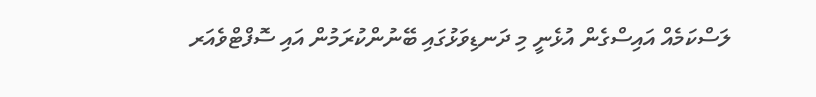ލަސްކަމެއް އައިސްގެން އުޅެނީ މި ދަނޑިވަޅުގައި ބޭނުންކުރަމުން އައި ސޮފްޓްވެއަރ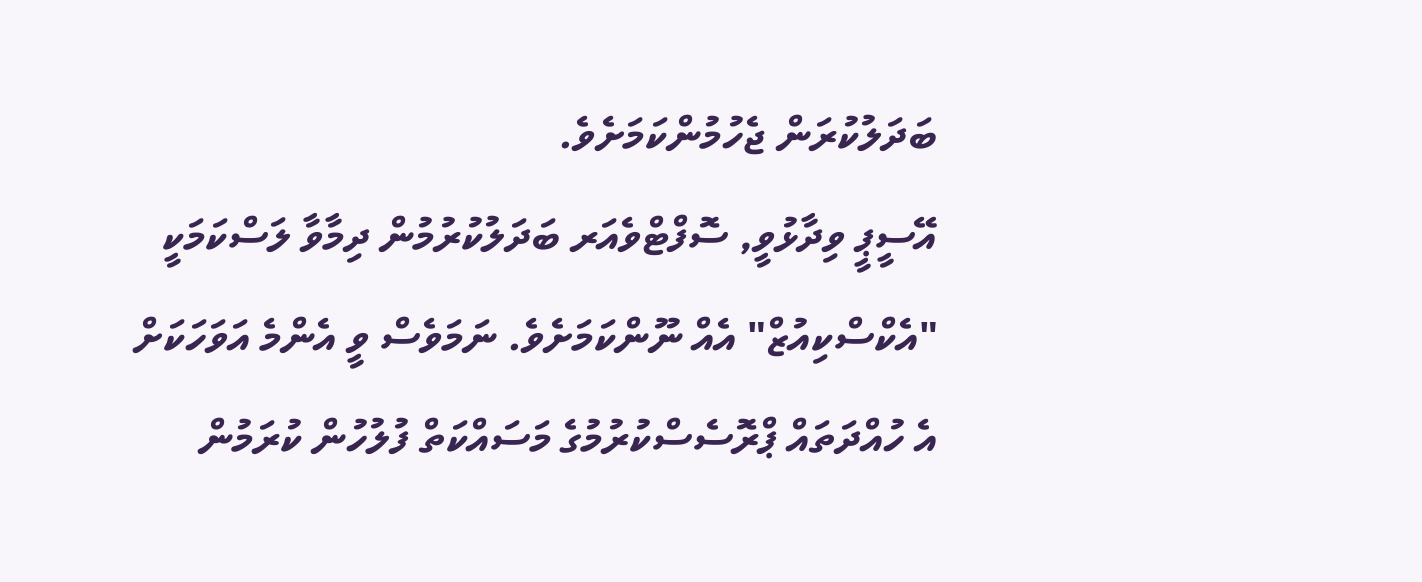ބަދަލުކުރަން ޖެހުމުންކަމަށެވެ.
އޭސީޕީ ވިދާޅުވީ, ސޮފްޓްވެއަރ ބަދަލުކުރުމުން ދިމާވާ ލަސްކަމަކީ "އެކްސްކިއުޒް" އެއް ނޫންކަމަށެވެ. ނަމަވެސް ވީ އެންމެ އަވަހަކަށް އެ ހުއްދަތައް ޕްރޮސެސްކުރުމުގެ މަސައްކަތް ފުލުހުން ކުރަމުން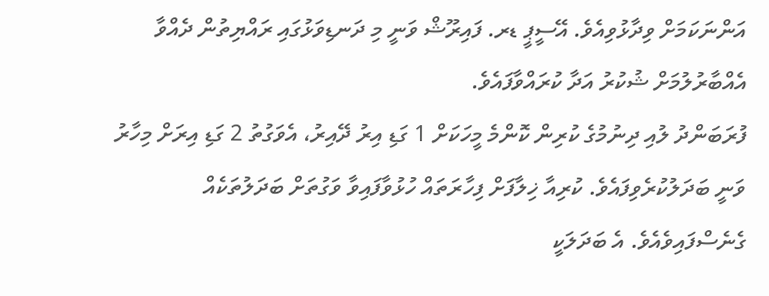އަންނަކަމަށް ވިދާޅުވިއެވެ. އޭސީޕީ ޑރ. ފައިރޫޝް ވަނީ މި ދަނޑިވަޅުގައި ރައްޔިތުން ދެއްވާ އެއްބާރުލުމަށް ޝުކުރު އަދާ ކުރައްވާފައެވެ.
ފުރަބަންދު ލުއި ދިނުމުގެ ކުރިން ކޮންމެ މީހަކަށް 1 ގަޑި އިރު ދޭއިރު، އެވަގުތު 2 ގަޑި އިރަށް މިހާރު ވަނީ ބަދަލުކުރެވިފައެވެ. ކުރިއާ ޚިލާފަށް ފިހާރަތައް ހުޅުވާފައިވާ ވަގުތަށް ބަދަލުތަކެއް ގެނެސްފައިވެއެވެ. އެ ބަދަލަކީ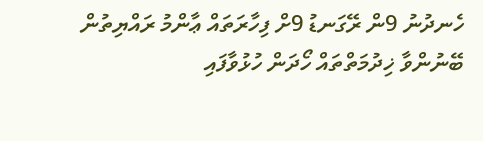ހެނދުނު 9ން ރޭގަނޑު 9ށް ފިހާރަތައް ޢާންމު ރައްޔިތުން ބޭނުންވާ ޚިދުމަތްތައް ހޯދަން ހުޅުވާފައި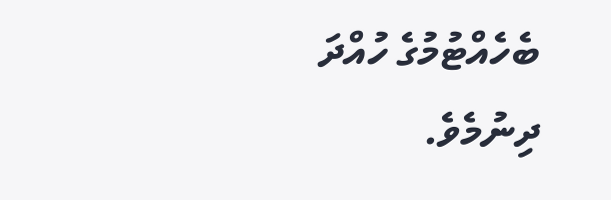ބެހެއްޓުމުގެ ހުއްދަ ދިނުމެވެ.